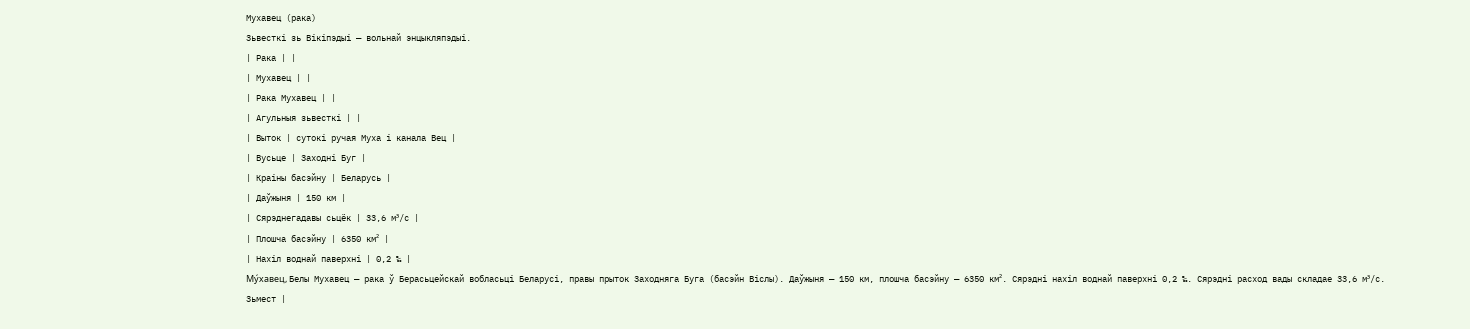Мухавец (рака)
Зьвесткі зь Вікіпэдыі — вольнай энцыкляпэдыі.
| Рака | |
| Мухавец | |
| Рака Мухавец | |
| Агульныя зьвесткі | |
| Выток | сутокі ручая Муха і канала Вец |
| Вусьце | Заходні Буг |
| Краіны басэйну | Беларусь |
| Даўжыня | 150 км |
| Сярэднегадавы сьцёк | 33,6 м³/с |
| Плошча басэйну | 6350 км² |
| Нахіл воднай паверхні | 0,2 ‰ |
Му́хавец, Белы Мухавец — рака ў Берасьцейскай вобласьці Беларусі, правы прыток Заходняга Буга (басэйн Віслы). Даўжыня — 150 км, плошча басэйну — 6350 км². Сярэдні нахіл воднай паверхні 0,2 ‰. Сярэдні расход вады складае 33,6 м³/с.
Зьмест |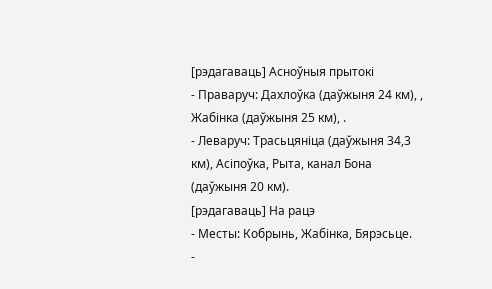[рэдагаваць] Асноўныя прытокі
- Праваруч: Дахлоўка (даўжыня 24 км), , Жабінка (даўжыня 25 км), .
- Леваруч: Трасьцяніца (даўжыня 34,3 км), Асіпоўка, Рыта, канал Бона (даўжыня 20 км).
[рэдагаваць] На рацэ
- Месты: Кобрынь, Жабінка, Бярэсьце.
-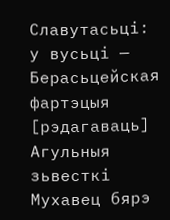Славутасьці: у вусьці — Берасьцейская фартэцыя
[рэдагаваць] Агульныя зьвесткі
Мухавец бярэ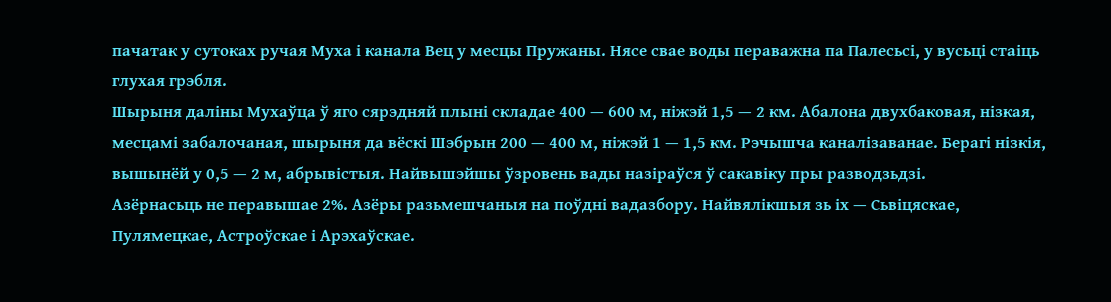пачатак у сутоках ручая Муха і канала Вец у месцы Пружаны. Нясе свае воды пераважна па Палесьсі, у вусьці стаіць глухая грэбля.
Шырыня даліны Мухаўца ў яго сярэдняй плыні складае 400 — 600 м, ніжэй 1,5 — 2 км. Абалона двухбаковая, нізкая, месцамі забалочаная, шырыня да вёскі Шэбрын 200 — 400 м, ніжэй 1 — 1,5 км. Рэчышча каналізаванае. Берагі нізкія, вышынёй у 0,5 — 2 м, абрывістыя. Найвышэйшы ўзровень вады назіраўся ў сакавіку пры разводзьдзі.
Азёрнасьць не перавышае 2%. Азёры разьмешчаныя на поўдні вадазбору. Найвялікшыя зь іх — Сьвіцяскае, Пулямецкае, Астроўскае і Арэхаўскае.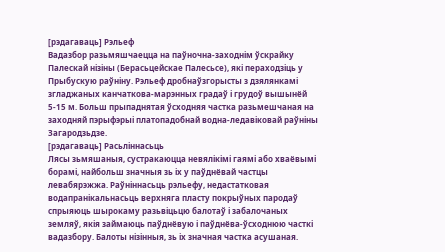[рэдагаваць] Рэльеф
Вадазбор разьмяшчаецца на паўночна-заходнім ўскрайку Палескай нізіны (Берасьцейскае Палесьсе), які пераходзіць у Прыбускую раўніну. Рэльеф дробнаўзгорысты з дзялянкамі згладжаных канчаткова-марэнных градаў і грудоў вышынёй 5-15 м. Больш прыпаднятая ўсходняя частка разьмешчаная на заходняй пэрыфэрыі платопадобнай водна-ледавіковай раўніны Загародзьдзе.
[рэдагаваць] Расьліннасьць
Лясы зьмяшаныя, сустракаюцца невялікімі гаямі або хваёвымі борамі, найбольш значныя зь іх у паўднёвай частцы левабярэжжа. Раўніннасьць рэльефу, недастатковая водапранікальнасьць верхняга пласту покрыўных пародаў спрыяюць шырокаму разьвіцьцю балотаў і забалочаных земляў, якія займаюць паўднёвую і паўднёва-ўсходнюю часткі вадазбору. Балоты нізінныя, зь іх значная частка асушаная.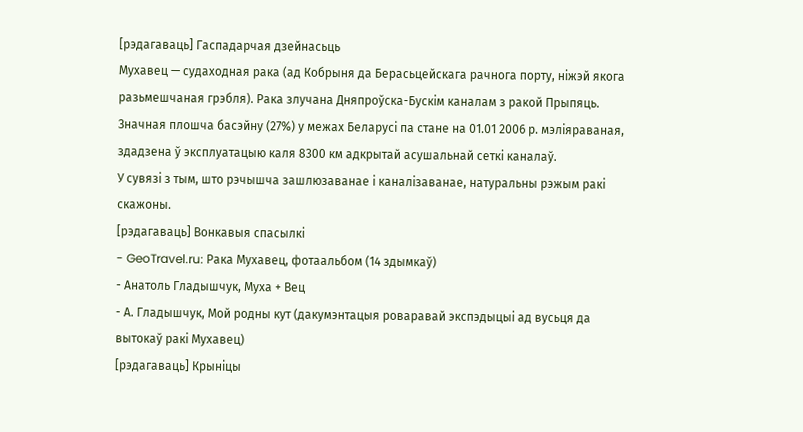[рэдагаваць] Гаспадарчая дзейнасьць
Мухавец — судаходная рака (ад Кобрыня да Берасьцейскага рачнога порту, ніжэй якога разьмешчаная грэбля). Рака злучана Дняпроўска-Бускім каналам з ракой Прыпяць.
Значная плошча басэйну (27%) у межах Беларусі па стане на 01.01 2006 р. мэліяраваная, здадзена ў эксплуатацыю каля 8300 км адкрытай асушальнай сеткі каналаў.
У сувязі з тым, што рэчышча зашлюзаванае і каналізаванае, натуральны рэжым ракі скажоны.
[рэдагаваць] Вонкавыя спасылкі
- GeoTravel.ru: Рака Мухавец, фотаальбом (14 здымкаў)
- Анатоль Гладышчук, Муха + Вец
- А. Гладышчук, Мой родны кут (дакумэнтацыя роваравай экспэдыцыі ад вусьця да вытокаў ракі Мухавец)
[рэдагаваць] Крыніцы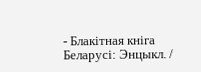- Блакiтная кнiга Беларусi: Энцыкл. /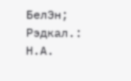БелЭн; Рэдкал.: Н.А.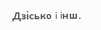Дзiсько i iнш.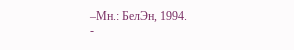–Мн.: БелЭн, 1994.
-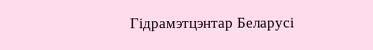Гідрамэтцэнтар Беларусі